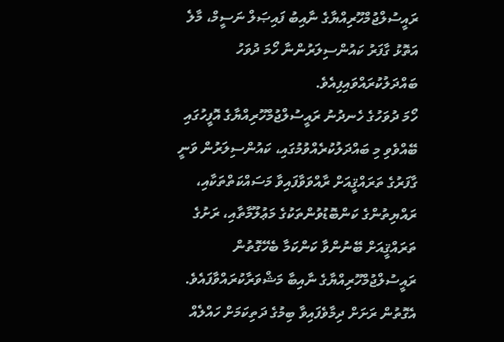ރައީސުލްޖުމްހޫރިއްޔާގެ ނާއިބު ފައިޞަލް ނަސީމް، މާލެ އަތޮޅު ގާފަރު ކައުންސިލަރުންނާ ހޯމަ ދުވަހު ބައްދަލުކުރައްވައިފިއެވެ.
ހޯމަ ދުވަހުގެ ހެނދުނު ރައީސުލްޖުމްހޫރިއްޔާގެ އޮފީހުގައި ބޭއްވެވި މި ބައްދަލުކުރެއްވުމުގައި، ކައުންސިލަރުން ވަނީ ގާފަރުގެ ތަރައްޤީއަށް ރާއްވަވާފައިވާ މަސައްކަތްތަކާއި، ރައްޔިތުންގެ ކަންބޮޑުވުންތަކުގެ މަޢުލޫމާތާއި، ރަށުގެ ތަރައްޤީއަށް ބޭނުންވާ ކަންކަމާ ބެހޭގޮތުން ރައީސުލްޖުމްހޫރިއްޔާގެ ނާއިބާ މަޝްވަރާކުރައްވާފައެވެ.
އެގޮތުން ރަށަށް ދިމާވެފައިވާ ބިމުގެ ދަތިކަމަށް ހައްލެއް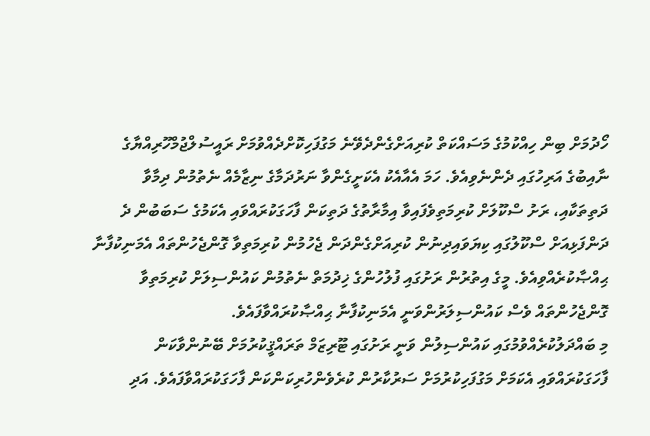ހޯދުމަށް ބިން ހިއްކުމުގެ މަސައްކަތް ކުރިއަށްގެންދެވޭނެ މަގުފަހިކޮށްދެއްވުމަށް ރައީސުލްޖުމްހޫރިއްޔާގެ ނާއިބުގެ އަރިހުގައި ދެންނެވިއެވެ. ހަމަ އެއާއެކު އެކަށީގެންވާ ނަރުދަމާގެ ނިޒާމެއް ނެތުމުން ދިމާވާ ދަތިތަކާއި، ރަށު ސްކޫލަށް ކުރިމަތިވެފައިވާ އިމާރާތުގެ ދަތިކަން ފާހަގަކުރައްވައި އެކަމުގެ ސަބަބުން ދެ ދަންފަޅިއަށް ސްކޫލުގައި ކިޔަވައިދިނުން ކުރިއަށްގެންދަން ޖެހުމުން ކުރިމަތިވާ ގޮންޖެހުންތައް އެމަނިކުފާނާ ޙިއްޞާކުރެއްވިއެވެ. މީގެ އިތުރުން ރަށުގައި ފުލުހުންގެ ޚިދުމަތް ނެތުމުން ކައުންސިލަށް ކުރިމަތިވާ ގޮންޖެހުންތައް ވެސް ކައުންސިލަރުންވަނީ އެމަނިކުފާނާ ޙިއްޞާކުރައްވާފައެވެ.
މި ބައްދަލުކުރެއްވުމުގައި ކައުންސިލުން ވަނީ ރަށުގައި ޓޫރިޒަމް ތަރައްޤީކުރުމަށް ބޭނުންވާކަން ފާހަގަކުރައްވައި އެކަމަށް މަގުފަހިކުރުމަށް ސަރުކާރުން ކުރެވެންހުރިކަންކަން ފާހަގަކުރައްވާފައެވެ. އަދި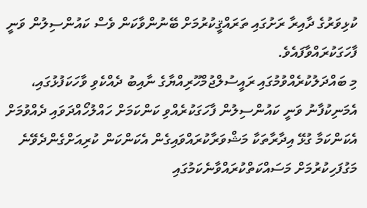ކުޅިވަރުގެ ދާއިރާ ރަށުގައި ތަރައްޤީކުރުމަށް ބޭނުންވާކަން ވެސް ކައުންސިލުން ވަނީ ފާހަގަކުރައްވާފައެވެ.
މި ބައްދަލުކުރެއްވުމުގައި ރައީސުލްޖުމްހޫރިއްޔާގެ ނާއިބު ދެއްކެވި ވާހަކަފުޅުގައި، އެމަނިކުފާނު ވަނީ ކައުންސިލުން ފާހަގަކުރެއްވި ކަންކަމަށް ހައްލުހޯއްދަވައި ދެއްވުމަށް އެކަންކަމާ ގުޅޭ އިދާރާތަކާ މަޝްވަރާކުރައްވައިގެން އެކަންކަން ކުރިއަށްގެންދެވޭނެ މަގުފަހިކުރުމަށް މަސައްކަތްކުރައްވާނެކަމުގައި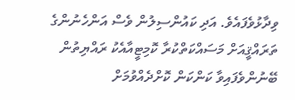ވިދާޅުވެފައެވެ. އަދި ކައުންސިލުން ވެސް އަންހެނުންގެ ތަރައްޤީއަށް މަސައްކަތްކުރާ ކޮމިޓީއާއެކު ރައްޔިތުން ބޭނުންވެފައިވާ ކަންކަން ކޮށްދެއްވުމަށް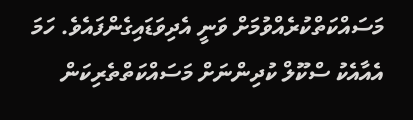މަސައްކަތްކުރެއްވުމަށް ވަނީ އެދިވަޑައިގެންފައެވެ. ހަމަ އެއާއެކު ސްކޫލް ކުދިންނަށް މަސައްކަތްތެރިކަން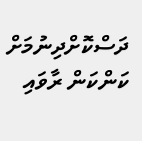ދަސްކޮށްދިނުމަށް ކަންކަން ރާވައި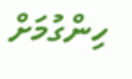ހިންގުމަށް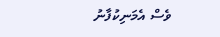ވެސް އެމަނިކުފާނު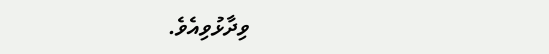ވިދާޅުވިއެވެ.